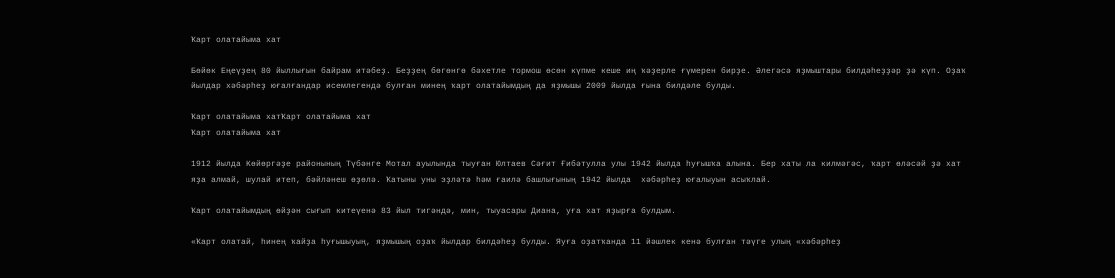Ҡарт олатайыма хат

Бөйөк Еңеүҙең 80 йыллығын байрам итәбеҙ. Беҙҙең бөгөнгө бәхетле тормош өсөн күпме кеше иң ҡәҙерле ғүмерен бирҙе. Әлегәсә яҙмыштары билдәһеҙҙәр ҙә күп. Оҙаҡ йылдар хәбәрһеҙ юғалғандар исемлегендә булған минең ҡарт олатайымдың да яҙмышы 2009 йылда ғына билдәле булды.

Ҡарт олатайыма хатҠарт олатайыма хат
Ҡарт олатайыма хат

1912 йылда Көйөргәҙе районының Түбәнге Мотал ауылында тыуған Юлтаев Сәғит Ғибәтулла улы 1942 йылда һуғышҡа алына. Бер хаты ла килмәгәс, ҡарт өләсәй ҙә хат яҙа алмай, шулай итеп, бәйләнеш өҙөлә. Ҡатыны уны эҙләтә һәм ғаилә башлығының 1942 йылда  хәбәрһеҙ юғалыуын асыҡлай.

Ҡарт олатайымдың өйҙән сығып китеүенә 83 йыл тигәндә, мин, тыуасары Диана, уға хат яҙырға булдым.

«Ҡарт олатай, һинең ҡайҙа һуғышыуың, яҙмышың оҙаҡ йылдар билдәһеҙ булды. Яуға оҙатҡанда 11 йәшлек кенә булған тәүге улың «хәбәрһеҙ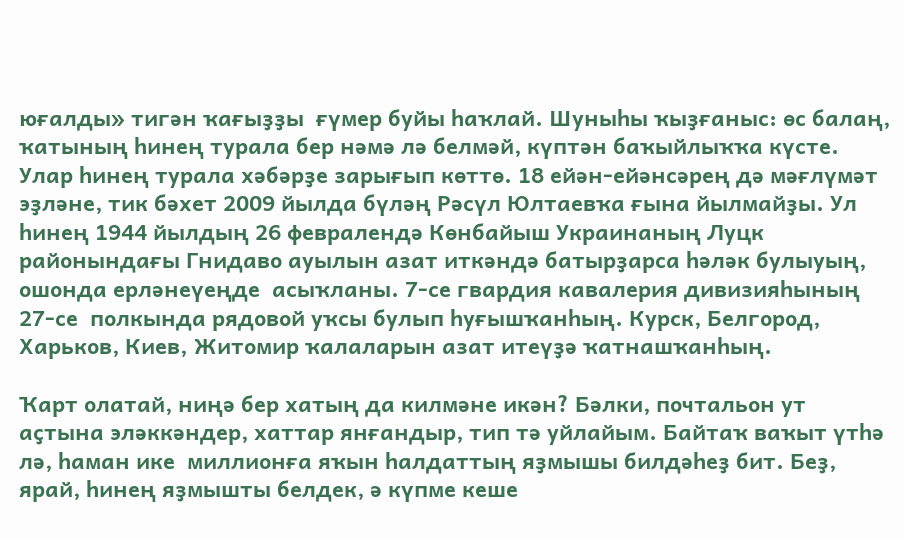юғалды» тигән ҡағыҙҙы  ғүмер буйы һаҡлай. Шуныһы ҡыҙғаныс: өс балаң, ҡатының һинең турала бер нәмә лә белмәй, күптән баҡыйлыҡҡа күсте. Улар һинең турала хәбәрҙе зарығып көттө. 18 ейән-ейәнсәрең дә мәғлүмәт эҙләне, тик бәхет 2009 йылда бүләң Рәсүл Юлтаевҡа ғына йылмайҙы. Ул һинең 1944 йылдың 26 февралендә Көнбайыш Украинаның Луцк районындағы Гнидаво ауылын азат иткәндә батырҙарса һәләк булыуың, ошонда ерләнеүеңде  асыҡланы. 7-се гвардия кавалерия дивизияһының 27-се  полкында рядовой уҡсы булып һуғышҡанһың. Курск, Белгород, Харьков, Киев, Житомир ҡалаларын азат итеүҙә ҡатнашҡанһың.

Ҡарт олатай, ниңә бер хатың да килмәне икән? Бәлки, почтальон ут аҫтына эләккәндер, хаттар янғандыр, тип тә уйлайым. Байтаҡ ваҡыт үтһә лә, һаман ике  миллионға яҡын һалдаттың яҙмышы билдәһеҙ бит. Беҙ, ярай, һинең яҙмышты белдек, ә күпме кеше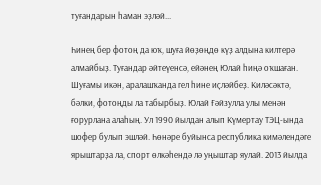туғандарын һаман эҙләй...

Һинең бер фотоң да юҡ, шуға йөҙөңдө күҙ алдына килтерә  алмайбыҙ. Туғандар әйтеүенсә, ейәнең Юлай һиңә оҡшаған. Шуғамы икән, аралашҡанда гел һине иҫләйбеҙ. Киләсәктә, бәлки, фотоңды ла табырбыҙ. Юлай Ғәйзулла улы менән ғорурлана алаһың. Ул 1990 йылдан алып Күмертау ТЭЦ-ында шофер булып эшләй. Һөнәре буйынса республика кимәлендәге ярыштарҙа ла, спорт өлкәһендә лә уңыштар яулай. 2013 йылда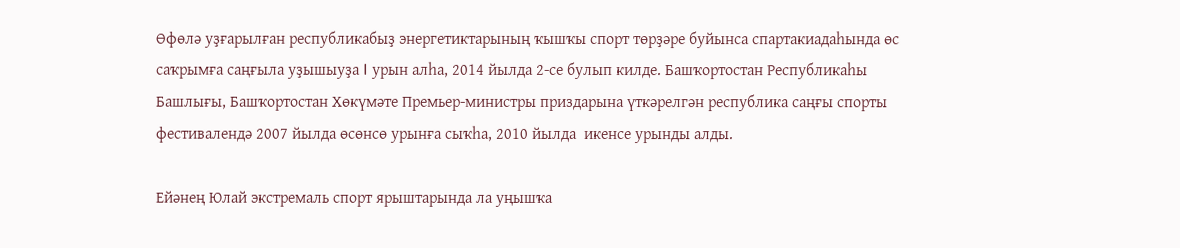Өфөлә уҙғарылған республикабыҙ энергетиктарының ҡышҡы спорт төрҙәре буйынса спартакиадаһында өс саҡрымға саңғыла уҙышыуҙа I урын алһа, 2014 йылда 2-се булып килде. Башҡортостан Республикаһы Башлығы, Башҡортостан Хөкүмәте Премьер-министры приздарына үткәрелгән республика саңғы спорты фестивалендә 2007 йылда өсөнсө урынға сыҡһа, 2010 йылда  икенсе урынды алды.

Ейәнең Юлай экстремаль спорт ярыштарында ла уңышҡа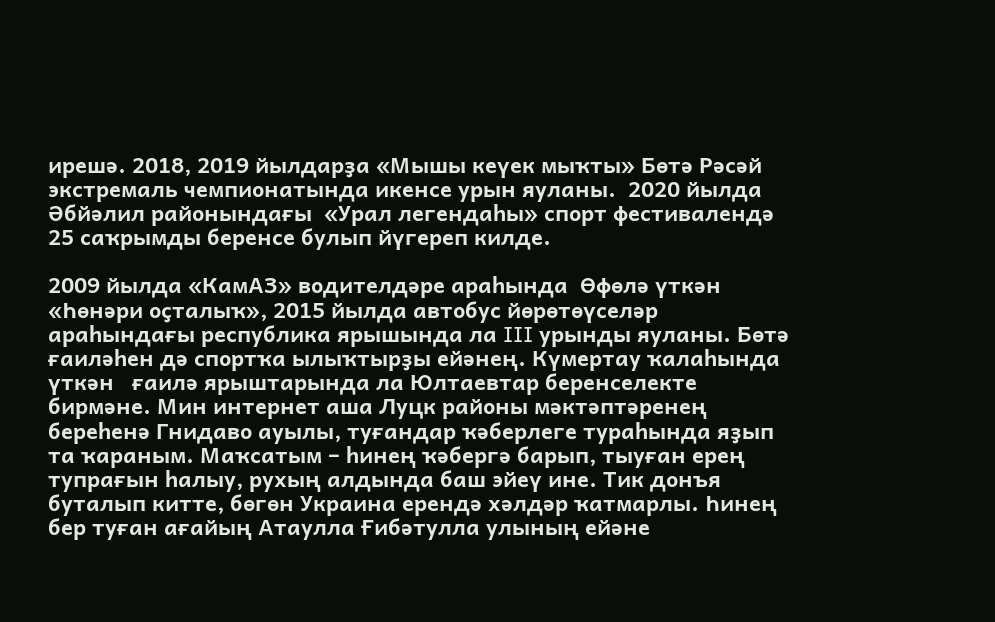ирешә. 2018, 2019 йылдарҙа «Мышы кеүек мыҡты» Бөтә Рәсәй экстремаль чемпионатында икенсе урын яуланы.  2020 йылда Әбйәлил районындағы  «Урал легендаһы» спорт фестивалендә  25 саҡрымды беренсе булып йүгереп килде.

2009 йылда «КамАЗ» водителдәре араһында  Өфөлә үткән «Һөнәри оҫталыҡ», 2015 йылда автобус йөрөтөүселәр араһындағы республика ярышында ла III урынды яуланы. Бөтә ғаиләһен дә спортҡа ылыҡтырҙы ейәнең. Күмертау ҡалаһында үткән   ғаилә ярыштарында ла Юлтаевтар беренселекте бирмәне. Мин интернет аша Луцк районы мәктәптәренең береһенә Гнидаво ауылы, туғандар ҡәберлеге тураһында яҙып та ҡараным. Маҡсатым – һинең ҡәбергә барып, тыуған ерең тупрағын һалыу, рухың алдында баш эйеү ине. Тик донъя буталып китте, бөгөн Украина ерендә хәлдәр ҡатмарлы. Һинең бер туған ағайың Атаулла Ғибәтулла улының ейәне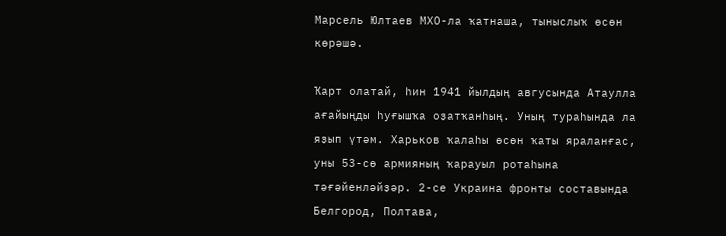Марсель Юлтаев МХО-ла ҡатнаша, тыныслыҡ өсөн көрәшә.

Ҡарт олатай, һин 1941 йылдың авгусында Атаулла ағайыңды һуғышҡа оҙатҡанһың. Уның тураһында ла яҙып үтәм. Харьков ҡалаһы өсөн ҡаты яраланғас, уны 53-сө армияның ҡарауыл ротаһына тәғәйенләйҙәр. 2-се Украина фронты составында Белгород, Полтава,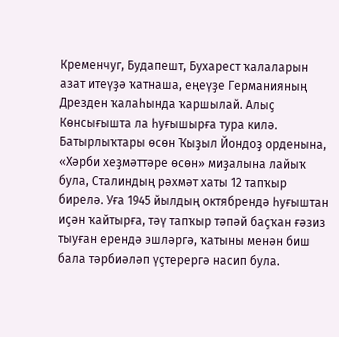Кременчуг, Будапешт, Бухарест ҡалаларын азат итеүҙә ҡатнаша, еңеүҙе Германияның Дрезден ҡалаһында ҡаршылай. Алыҫ Көнсығышта ла һуғышырға тура килә. Батырлыҡтары өсөн Ҡыҙыл Йондоҙ орденына, «Хәрби хеҙмәттәре өсөн» миҙалына лайыҡ була, Сталиндың рәхмәт хаты 12 тапҡыр бирелә. Уға 1945 йылдың октябрендә һуғыштан иҫән ҡайтырға, тәү тапҡыр тәпәй баҫҡан ғәзиз тыуған ерендә эшләргә, ҡатыны менән биш бала тәрбиәләп үҫтерергә насип була.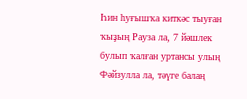Һин һуғышҡа киткәс тыуған ҡыҙың Рауза ла, 7 йәшлек булып ҡалған уртансы улың Фәйзулла ла, тәүге балаң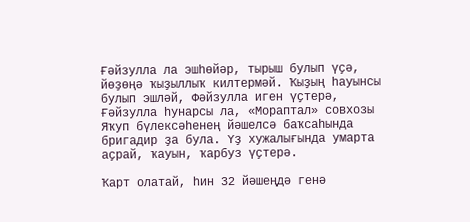Ғәйзулла ла эшһөйәр, тырыш булып үҫә, йөҙөңә ҡыҙыллыҡ килтермәй. Ҡыҙың һауынсы булып эшләй, Фәйзулла иген үҫтерә, Ғәйзулла һунарсы ла, «Мораптал» совхозы  Яҡуп бүлексәһенең йәшелсә баҡсаһында бригадир ҙа була. Үҙ хужалығында умарта   аҫрай, ҡауын, ҡарбуз үҫтерә.

Ҡарт олатай, һин 32 йәшеңдә генә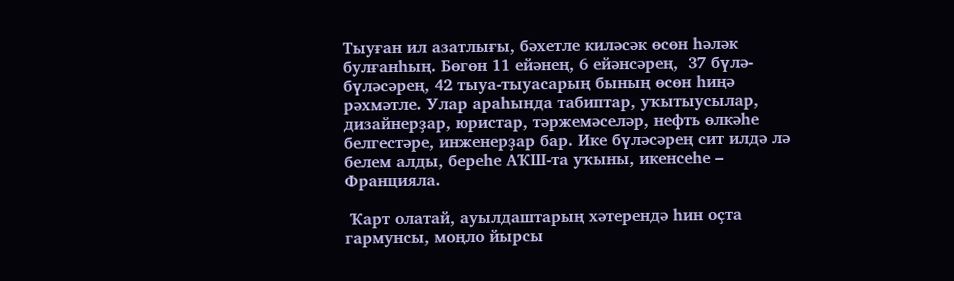Тыуған ил азатлығы, бәхетле киләсәк өсөн һәләк булғанһың. Бөгөн 11 ейәнең, 6 ейәнсәрең,  37 бүлә-бүләсәрең, 42 тыуа-тыуасарың бының өсөн һиңә рәхмәтле. Улар араһында табиптар, уҡытыусылар, дизайнерҙар, юристар, тәржемәселәр, нефть өлкәһе белгестәре, инженерҙар бар. Ике бүләсәрең сит илдә лә белем алды, береһе АҠШ-та уҡыны, икенсеһе – Францияла.

 Ҡарт олатай, ауылдаштарың хәтерендә һин оҫта гармунсы, моңло йырсы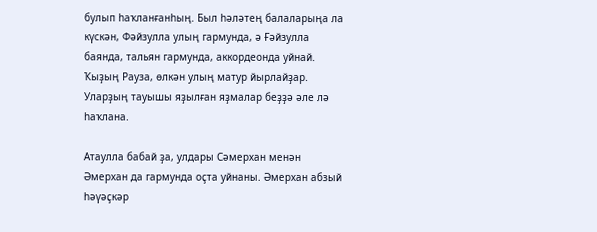булып һаҡланғанһың. Был һәләтең балаларыңа ла күскән, Фәйзулла улың гармунда, ә Ғәйзулла баянда, тальян гармунда, аккордеонда уйнай. Ҡыҙың Рауза, өлкән улың матур йырлайҙар. Уларҙың тауышы яҙылған яҙмалар беҙҙә әле лә һаҡлана.

Атаулла бабай ҙа, улдары Сәмерхан менән Әмерхан да гармунда оҫта уйнаны. Әмерхан абзый һәүәҫкәр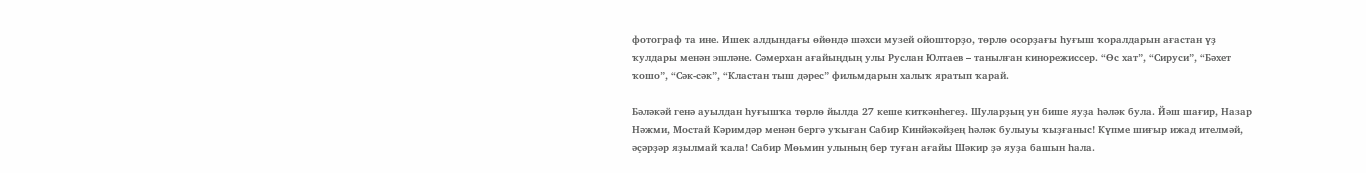фотограф та ине. Ишек алдындағы өйөндә шәхси музей ойошторҙо, төрлө осорҙағы һуғыш ҡоралдарын ағастан үҙ ҡулдары менән эшләне. Сәмерхан ағайыңдың улы Руслан Юлтаев – танылған кинорежиссер. “Өс хат”, “Сируси”, “Бәхет ҡошо”, “Сәк-сәк”, “Кластан тыш дәрес” фильмдарын халыҡ яратып ҡарай.

Бәләкәй генә ауылдан һуғышҡа төрлө йылда 27 кеше киткәнһегеҙ. Шуларҙың ун бише яуҙа һәләк була. Йәш шағир, Назар Нәжми, Мостай Кәримдәр менән бергә уҡыған Сабир Кинйәкәйҙең һәләк булыуы ҡыҙғаныс! Күпме шиғыр ижад ителмәй, әҫәрҙәр яҙылмай ҡала! Сабир Мөьмин улының бер туған ағайы Шәкир ҙә яуҙа башын һала.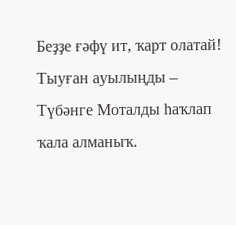Беҙҙе ғәфү ит, ҡарт олатай! Тыуған ауылыңды – Түбәнге Моталды һаҡлап ҡала алманыҡ.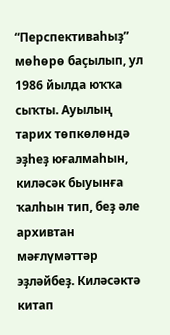“Перспективаһыҙ” мөһөрө баҫылып, ул 1986 йылда юҡҡа сыҡты. Ауылың тарих төпкөлөндә эҙһеҙ юғалмаһын, киләсәк быуынға ҡалһын тип, беҙ әле архивтан мәғлүмәттәр эҙләйбеҙ. Киләсәктә китап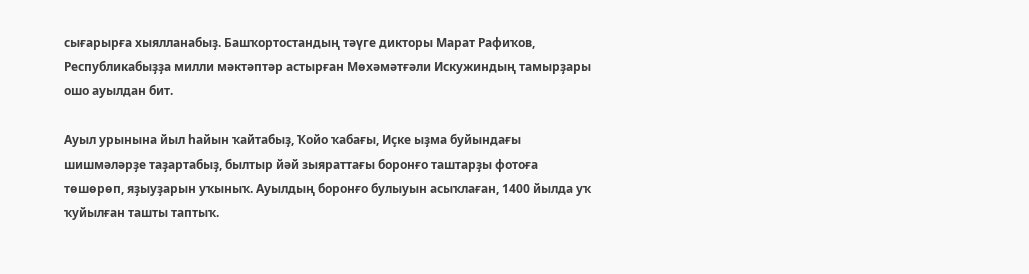сығарырға хыялланабыҙ. Башҡортостандың тәүге дикторы Марат Рафиҡов, Республикабыҙҙа милли мәктәптәр астырған Мөхәмәтғәли Искужиндың тамырҙары ошо ауылдан бит.

Ауыл урынына йыл һайын ҡайтабыҙ, Ҡойо ҡабағы, Иҫке ыҙма буйындағы шишмәләрҙе таҙартабыҙ, былтыр йәй зыяраттағы боронғо таштарҙы фотоға төшөрөп, яҙыуҙарын уҡыныҡ. Ауылдың боронғо булыуын асыҡлаған, 1400 йылда уҡ ҡуйылған ташты таптыҡ.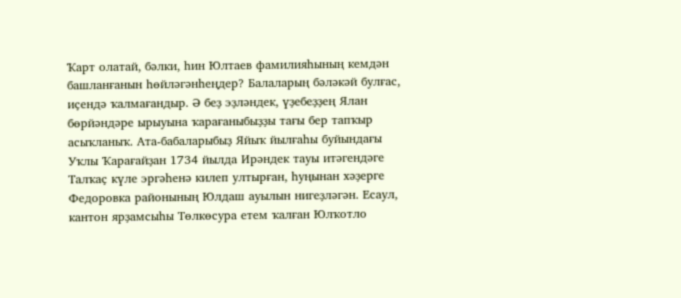Ҡарт олатай, бәлки, һин Юлтаев фамилияһының кемдән башланғанын һөйләгәнһеңдер? Балаларың бәләкәй булғас, иҫендә ҡалмағандыр. Ә беҙ эҙләндек, үҙебеҙҙең Ялан бөрйәндәре ырыуына ҡарағаныбыҙҙы тағы бер тапҡыр асыҡланыҡ. Ата-бабаларыбыҙ Яйыҡ йылғаһы буйындағы Уҡлы Ҡарағайҙан 1734 йылда Ирәндек тауы итәгендәге Талҡаҫ күле эргәһенә килеп ултырған, һуңынан хәҙерге Федоровка районының Юлдаш ауылын нигеҙләгән. Есаул, кантон ярҙамсыһы Төлкөсура етем ҡалған Юлҡотло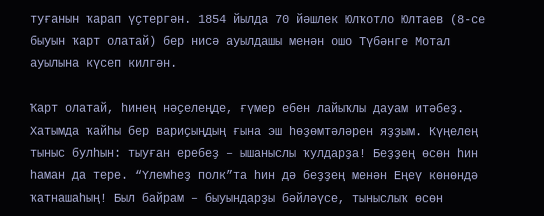туғанын ҡарап үҫтергән. 1854 йылда 70 йәшлек Юлҡотло Юлтаев (8-се быуын ҡарт олатай) бер нисә ауылдашы менән ошо Түбәнге Мотал ауылына күсеп килгән.

Ҡарт олатай, һинең нәҫелеңде, ғүмер ебен лайыҡлы дауам итәбеҙ. Хатымда ҡайһы бер вариҫыңдың ғына эш һөҙөмтәләрен яҙҙым. Күңелең тыныс булһын: тыуған еребеҙ – ышаныслы ҡулдарҙа! Беҙҙең өсөн һин һаман да тере. “Үлемһеҙ полк”та һин дә беҙҙең менән Еңеү көнөндә ҡатнашаһың! Был байрам – быуындарҙы бәйләүсе, тыныслыҡ өсөн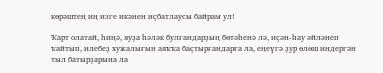көрәштең иң изге икәнен иҫбатлаусы байрам ул!

Ҡарт олатай, һиңә, яуҙа һәләк булғандарҙың бөтәһенә лә, иҫән-һау әйләнеп ҡайтып, илебеҙ хужалығын аяҡҡа баҫтырғандарға ла, еңеүгә ҙур өлөш индергән тыл батырҙарына ла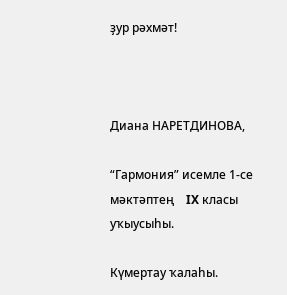ҙур рәхмәт!



Диана НАРЕТДИНОВА,

“Гармония” исемле 1-се мәктәптең    IX класы уҡыусыһы.

Күмертау ҡалаһы.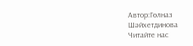Автор:Гөлназ Шәйхетдинова
Читайте нас